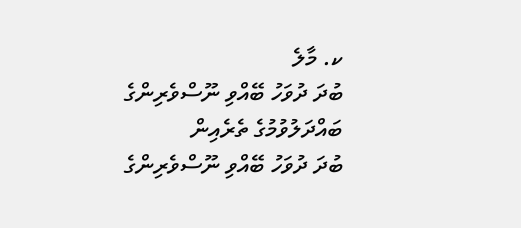ކ. މާލެ
ބުދަ ދުވަހު ބޭއްވި ނޫސްވެރިންގެ ބައްދަލުވުމުގެ ތެރެއިން
ބުދަ ދުވަހު ބޭއްވި ނޫސްވެރިންގެ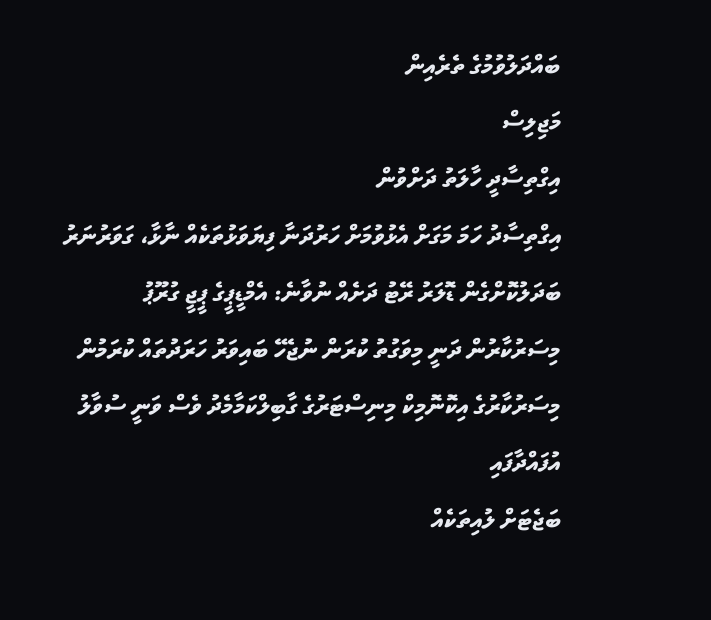ބައްދަލުވުމުގެ ތެރެއިން
މަޖިލިސް
އިގްތިސާދީ ހާލަތު ދަށްވުން
އިގްތިސާދު ހަމަ މަގަށް އެޅުވުމަށް ހަރުދަނާ ފިޔަވަޅުތަކެއް ނާޅާ، ގަވަރުނަރު ބަދަލުކޮށްގެން ޑޮލަރު ރޭޓު ދަށެއް ނުވާނެ: އެމްޑީޕީގެ ޕީޖީ ގުރޫޕު
މިސަރުކާރުން ދަނީ މިވަގުތު ކުރަން ނުޖެހޭ ބައިވަރު ހަރަދުތައް ކުރަމުން
މިސަރުކާރުގެ އިކޮނޮމިކް މިނިސްޓަރުގެ ގާބިލްކަމާމެދު ވެސް ވަނީ ސުވާލު އުފައްދާފައި
ބަޖެޓަށް ލުއިތަކެއް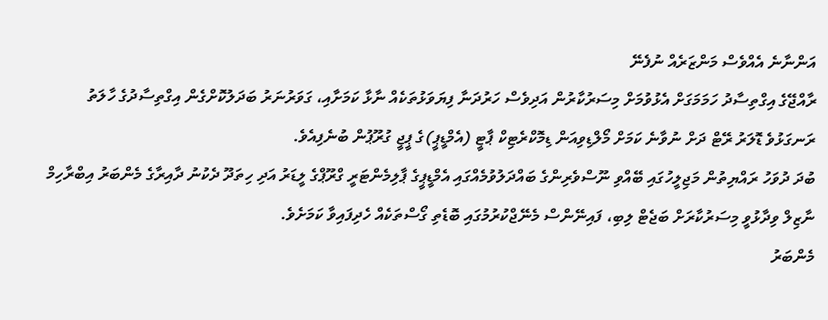އަންނާނެ އެއްވެސް މަންޒަރެއް ނުފެނޭ
ރާއްޖޭގެ އިގްތިސާދު ހަމަމަގަށް އެޅުވުމަށް މިސަރުކާރުން އަދިވެސް ހަރުދަނާ ފިޔަވަޅުތަކެއް ނާޅާ ކަމަށާއި، ގަވަރުނަރު ބަދަލުކޮށްގެން އިގްތިސާދުގެ ހާލަތު ރަނގަޅުވެ ޑޮލަރު ރޭޓް ދަށް ނުވާނެ ކަމަށް މޯލްޑިވިއަން ޑިމޮކްރެޓިކް ޕާޓީ (އެމްޑީޕީ)ގެ ޕީޖީ ގުރޫޕުން ބުނެފިއެވެ.
ބުދަ ދުވަހު ރައްޔިތުން މަޖިލީހުގައި ބޭއްވި ނޫސްވެރިންގެ ބައްދަލުވުމެއްގައި އެމްޑީޕީގެ ޕާލިމެންޓަރީ ގްރޫޕްގެ ލީޑަރު އަދި ހިތަދޫ ދެކުނު ދާއިރާގެ މެންބަރު އިބްރާހިމް ނާޒިލް ވިދާޅުވީ މިސަރުކާރަށް ބަޖެޓް ލިބި، ފައިނޭންސް މެނޭޖްކުރުމުގައި ބޮޑެތި ގޯސްތަކެއް ހެދިފައިވާ ކަމަށެވެ.
މެންބަރު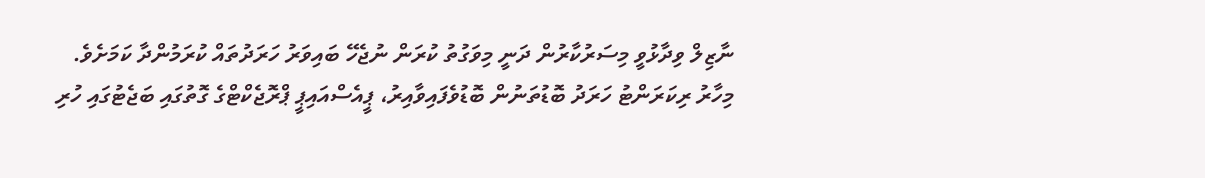ނާޒިލް ވިދާޅުވީ މިސަރުކާރުން ދަނީ މިވަގުތު ކުރަން ނުޖެހޭ ބައިވަރު ހަރަދުތައް ކުރަމުންދާ ކަމަށެވެ.
މިހާރު ރިކަރަންޓު ހަރަދު ބޮޑުތަނުން ބޮޑުވެފައިވާއިރު، ޕީއެސްއައިޕީ ޕްރޮޖެކްޓްގެ ގޮތުގައި ބަޖެޓުގައި ހުރި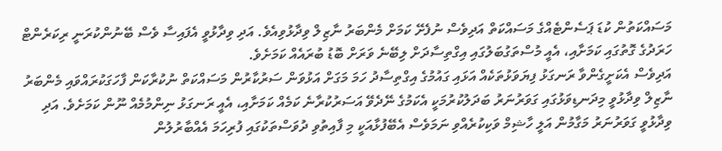މަސައްކަތުން ކުޑަ ޕަސެންޓެއްގެ މަސައްކަތް އަދިވެސް ނުފެށޭ ކަމަށް މެންބަރު ނާޒިލް ވިދާޅުވިއެވެ. އަދި ވިދާޅުވީ އެފައިސާ ވެސް ބޭނުންކުރަނީ ރިކަރެންޓް ހަރަދުގެ ގޮތުގައި ކަމަށާއި، އެއީ މުސްތަގުބަލުގައި އިގްތިސާދަށް ލިބޭނެ ވަރަށް ބޮޑު ބުރައެއް ކަމަށެވެ.
އަދިވެސް އެކަށީގެންވާ ރަނގަޅު ފިޔަވަޅުތަކެއް އަޅައި ގައުމުގެ އިގްތިސާދު ހަމަ މަގަށް އަޅުވަން ސަރުކާރުން މަސައްކަތް ނުކުރާކަން ފާހަގަކުރައްވައި މެންބަރު ނާޒިލް ވިދާޅުވީ މިދަނޑިވަޅުގައި ގަވަރުނަރު ބަދަލުކުރުމަކީ އެކަމުގެ ނޭދެވޭ އަސަރުކުރާނެ ކަމެއް ކަމަށާއި، އެއީ ރަނގަޅު ނިންމުމެއް ނޫން ކަމަށެވެ. އަދި ވިދާޅުވީ ގަވަރުނަރު މަގާމުން އަލީ ހާޝިމް ވަކިކުރެއްވި ނަމަވެސް އެބޭފުޅާއަކީ މި ފާއިތުވި ދުވަސްތަކުގައި ފުރިހަމަ އެއްބާރުލުން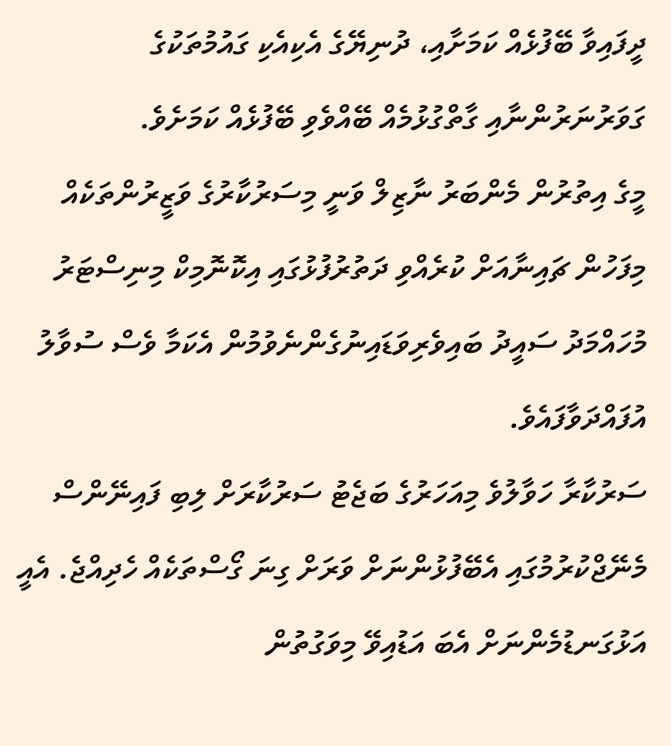ދީފައިވާ ބޭފުޅެއް ކަމަށާއި، ދުނިޔޭގެ އެކިއެކި ގައުމުތަކުގެ ގަވަރުނަރުންނާއި ގާތްގުޅުމެއް ބޭއްވެވި ބޭފުޅެއް ކަމަށެވެ.
މީގެ އިތުރުން މެންބަރު ނާޒިލް ވަނީ މިސަރުކާރުގެ ވަޒީރުންތަކެއް މިފަހުން ޗައިނާއަށް ކުރެއްވި ދަތުރުފުޅުގައި އިކޮނޮމިކް މިނިސްޓަރު މުހައްމަދު ސައީދު ބައިވެރިވަޑައިނުގެންނެވުމުން އެކަމާ ވެސް ސުވާލު އުފައްދަވާފައެވެ.
ސަރުކާރާ ހަވާލުވެ މިއަހަރުގެ ބަޖެޓު ސަރުކާރަށް ލިބި ފައިނޭންސް މެނޭޖްކުރުމުގައި އެބޭފުޅުންނަށް ވަރަށް ގިނަ ގޯސްތަކެއް ހެދިއްޖެ. އެއީ އަޅުގަނޑުމެންނަށް އެބަ އަޑުއިވޭ މިވަގުތުން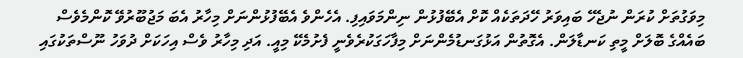މިވަގުތަށް ކުރަން ނުޖެހޭ ބައިވަރު ހޭދަތަކެއް ކޮށް އެބޭފުޅުން ނިންމަވައިފި. އެހެންވެ އެބޭފުޅުންނަށް މިހާރު އެބަ މަޖުބޫރުވޭ ކޮންމެވެސް ބައެއްގެ ބޮލަށް މީތި ކަނޑާލަން. އެގޮތުން އަޅުގަނޑުމެންނަށް މިފާހަގަކުރެވެނީ ފެށުމެކޭ މިއީ. އަދި މިހާރު ވެސް އިހަކަށް ދުވަހު ނޫސްތަކުގައި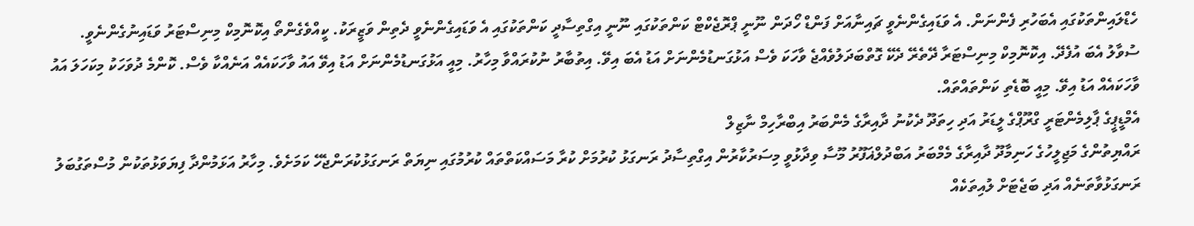ހެޑްލައިންތަކުގައި އެބަހުރި ފެންނަން. އެ ވަޑައިގެންނެވީ ޗައިނާއަށް ފަންޑް ހޯދަން ނޫނީ ޕްރޮޖެކްޓް ކަންތަކުގައި ނޫނީ އިގްތިސާދީ ކަންތަކުގައި އެ ވަޑައިގެންނެވީ ދެތިން ވަޒީރަކު. ކީއްވެގެންތޯ އިކޮނޮމިކް މިނިސްޓަރު ވަޑައިނުގެންނެވީ. ސުވާލު އެބަ އުފެދޭ. އިކޮނޮމިކް މިނިސްޓަރާ ދޭތެރޭ ދެކޭ ގޮތްބަދަލުވެއްޖެ ވާހަކަ ވެސް އަޅުގަނޑުމެންނަށް އަޑު އެބަ އިވޭ. އިތުބާރު ނުކުރައްވާ މިހާރު. މިއީ އަޅުގަނޑުމެންނަށް އަޑު އިވޭ އައު ވާހަކައެއް އަނެއްކާ ވެސް. ކޮންމެ ދުވަހަކު މިކަހަލަ އައު ވާހަކައެއް އަޑު އިވޭ. މިއީ ބޮޑެތި ކަންތައްތައް.
އެމްޑީޕީގެ ޕާލިމެންޓަރީ ގްރޫޕްގެ ލީޑަރު އަދި ހިތަދޫ ދެކުނު ދާއިރާގެ މެންބަރު އިބްރާހިމް ނާޒިލް
ރައްޔިތުންގެ މަޖިލީހުގެ ހަނިމާދޫ ދާއިރާގެ މެމްބަރު އަބްދުލްޣަފޫރު މޫސާ ވިދާޅުވީ މިސަރުކާރުން އިގްތިސާދު ރަނގަޅު ކުރުމަށް ކުރާ މަސައްކަތްތައް ކުރުމުގައި ނިޔަތް ރަނގަޅުކުރަންޖެހޭ ކަމަށެވެ. މިހާރު އަޅަމުންދާ ފިޔަވަޅުތަކުން މުސްތަގުބަލު ރަނގަޅުވާތަނެއް އަދި ބަޖެޓަށް ލުއިތަކެއް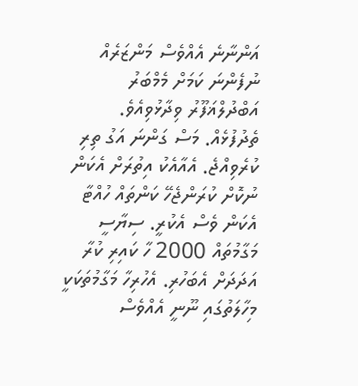އަންނާނެ އެއްވެސް މަންޒަރެއް ނުފެންނަ ކަމަށް މެމްބަރު އަބްދުލްޣަފޫރު ވިދާޅުވިއެވެ.
ތެދުފުޅެއް. މަސް ގަންނަ އަގު ތިރި ކުރެވިއްޖެ. އެއާއެކު އިތުރަށް އެކަން ނުކޮށް ކުރަންޖެހޭ ކަންތައް ހުއްޓާ އެކަން ވެސް އެކުރީ. ސިޔާސީ މަގާމުތައް 2000 ހާ ކައިރި ކުރާ އަދަދަށް އެބަހުރި. އެހުރިހާ މަގާމުތަކަކީ މިހާލަތުގައި ނޫނީ އެއްވެސް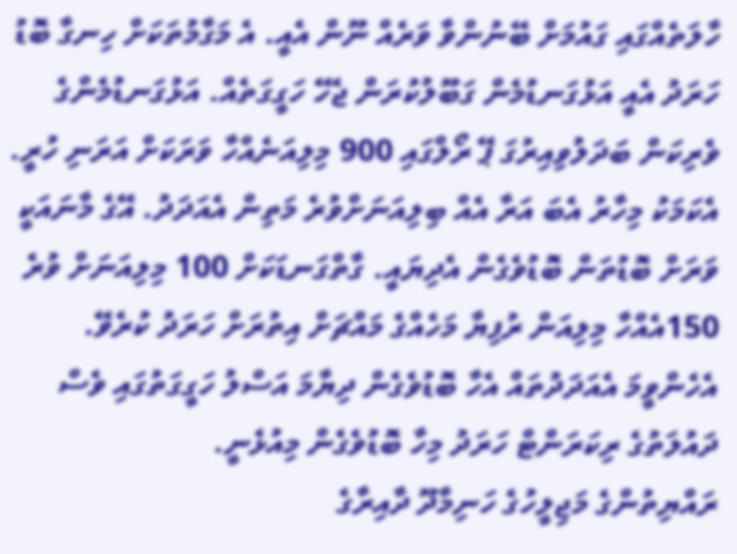ހާލަތެއްގައި ގައުމަށް ބޭނުންވާ ވަރެއް ނޫން އެއީ. އެ މަގާމުތަކަށް ހިނގާ ބޮޑު ހަރަދު އެއީ އަޅުގަނޑުމެން ގަބޫލުކުރަން ޖެހޭ ހަގީގަތެއް. އަޅުގަނޑުމެންގެ ވެރިކަން ބަދަލުވިއިރުގަ ޕޭ ރޯލްގައި 900 މިލިއަނެއްހާ ވަރަކަށް އަރަނި ހުރީ. އެކަމަކު މިހާރު އެބަ އަރާ އެއް ބިލިއަނަށްވުރެ މަތިން އެއަދަދު. އޭގެ މާނައަކީ ވަރަށް ބޮޑުތަން ބޮޑުވެގެން އެދިޔައީ. ގާތްގަނޑަކަށް 100 މިލިއަނަށް ވުރެ 150އެއްހާ މިލިއަން ރުފިޔާ މަހެއްގެ މައްޗަށް އިތުރަށް ހަރަދު ކުރެވޭ. އެހެންވީމަ އެއަދަދުތައް އެހާ ބޮޑުވެގެން ދިޔާމަ އަސްލު ހަގީގަތުގައި ވެސް ދައުލަތުގެ ރިކަރަންޓް ހަރަދު މިހާ ބޮޑުވެގެން މިއުޅެނީ.
ރައްޔިތުންގެ މަޖިލީހުގެ ހަނިމާދޫ ދާއިރާގެ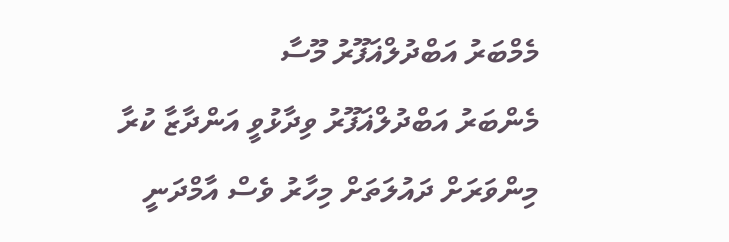މެމްބަރު އަބްދުލްޣަފޫރު މޫސާ
މެންބަރު އަބްދުލްޣަފޫރު ވިދާޅުވީ އަންދާޒާ ކުރާ މިންވަރަށް ދައުލަތަށް މިހާރު ވެސް އާމްދަނީ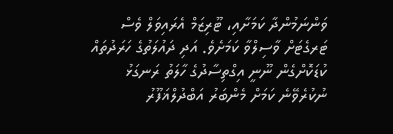ވަންނަމުންދާ ކަމަށާއި، ޓޫރިޒަމް އެރައިވަލް ވެސް ޓަރގެޓަށް ވާސިލްވާ ކަމަށެވެ. އަދި ދައުލަތުގެ ހަރަދުތައް ކުޑަކޮށްގެން ނޫނީ އިގްތިސާދުގެ ހާލަތު ރަނގަޅު ނުކުރެވޭނެ ކަމަށް މެންބަރު އަބްދުލްޣަފޫރު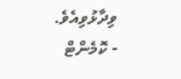ވިދާޅުވިއެވެ.
- ކޮމެންޓް